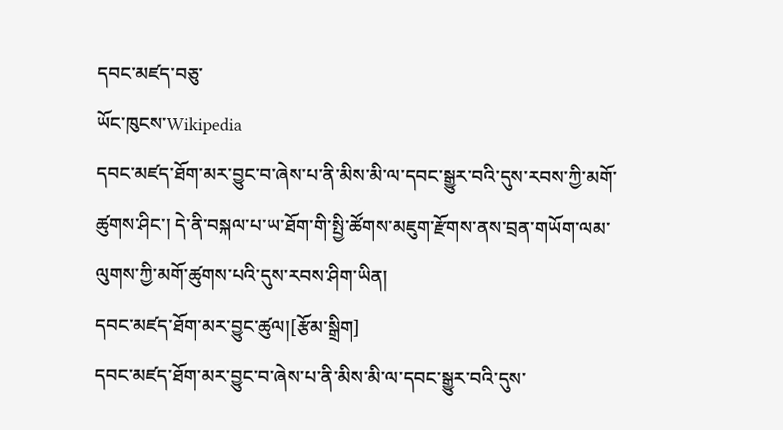དབང་མཛད་བཅུ་
ཡོང་ཁུངས་Wikipedia
དབང་མཛད་ཐོག་མར་བྱུང་བ་ཞེས་པ་ནི་མིས་མི་ལ་དབང་སྒྱུར་བའི་དུས་རབས་ཀྱི་མགོ་ཚུགས་ཤིང་། དེ་ནི་བསྐལ་པ་ཡ་ཐོག་གི་སྤྱི་ཚོགས་མཇུག་རྫོགས་ནས་བྲན་གཡོག་ལམ་ལུགས་ཀྱི་མགོ་ཚུགས་པའི་དུས་རབས་ཤིག་ཡིན།
དབང་མཛད་ཐོག་མར་བྱུང་ཚུལ།[རྩོམ་སྒྲིག]
དབང་མཛད་ཐོག་མར་བྱུང་བ་ཞེས་པ་ནི་མིས་མི་ལ་དབང་སྒྱུར་བའི་དུས་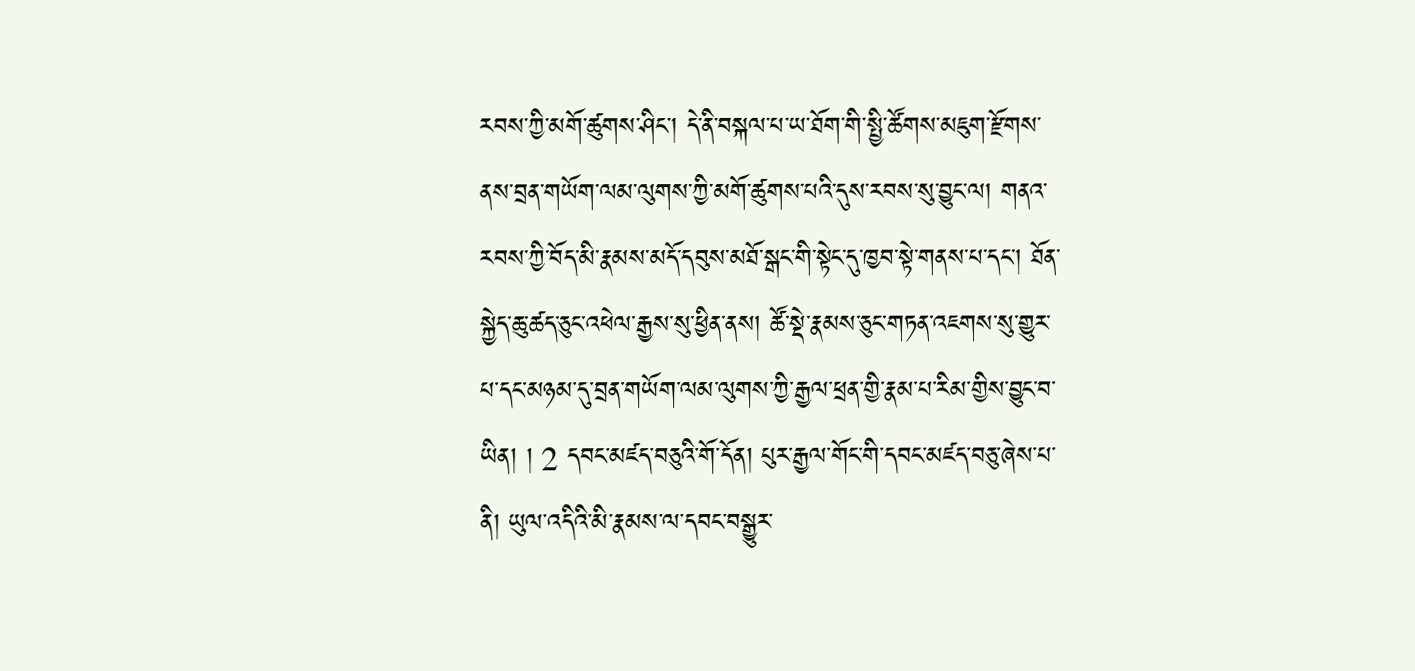རབས་ཀྱི་མགོ་ཚུགས་ཤིང་། དེ་ནི་བསྐལ་པ་ཡ་ཐོག་གི་སྤྱི་ཚོགས་མཇུག་རྫོགས་ནས་བྲན་གཡོག་ལམ་ལུགས་ཀྱི་མགོ་ཚུགས་པའི་དུས་རབས་སུ་བྱུང་ལ། གནའ་རབས་ཀྱི་བོད་མི་རྣམས་མདོ་དབུས་མཐོ་སྒང་གི་སྟེང་དུ་ཁྱབ་སྟེ་གནས་པ་དང་། ཐོན་སྐྱེད་ཆུ་ཚད་ཅུང་འཕེལ་རྒྱས་སུ་ཕྱིན་ནས། ཚོ་སྡེ་རྣམས་ཅུང་གཏན་འཇགས་སུ་གྱུར་པ་དང་མཉམ་དུ་བྲན་གཡོག་ལམ་ལུགས་ཀྱི་རྒྱལ་ཕྲན་གྱི་རྣམ་པ་རིམ་གྱིས་བྱུང་བ་ཡིན། ། 2 དབང་མཛད་བཅུའི་གོ་དོན། པུར་རྒྱལ་གོང་གི་དབང་མཛད་བཅུ་ཞེས་པ་ནི། ཡུལ་འདིའི་མི་རྣམས་ལ་དབང་བསྒྱུར་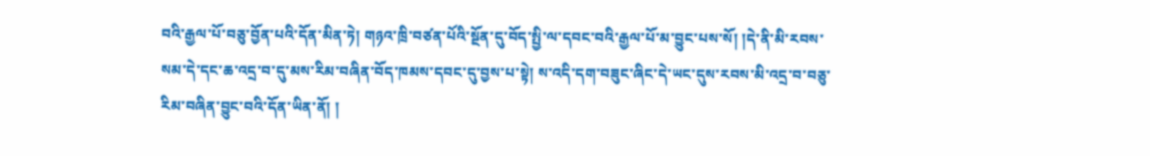བའི་རྒྱལ་པོ་བཅུ་བྱོན་པའི་དོན་མིན་ཏེ། གཉའ་ཁྲི་བཙན་པོའི་སྔོན་དུ་བོད་སྤྱི་ལ་དབང་བའི་རྒྱལ་པོ་མ་བྱུང་པས་སོ། །དེ་ནི་མི་རབས་སམ་དེ་དང་ཆ་འདྲ་བ་དུ་མས་རིམ་བཞིན་བོད་ཁམས་དབང་དུ་བྱས་པ་སྟེ། ས་འདི་དག་བཟུང་ཞིང་དེ་ཡང་དུས་རབས་མི་འདྲ་བ་བཅུ་རིམ་བཞིན་བྱུང་བའི་དོན་ཡིན་ནོ། །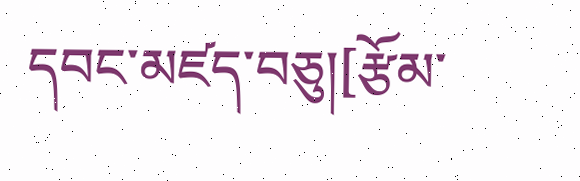དབང་མཛད་བཅུ།[རྩོམ་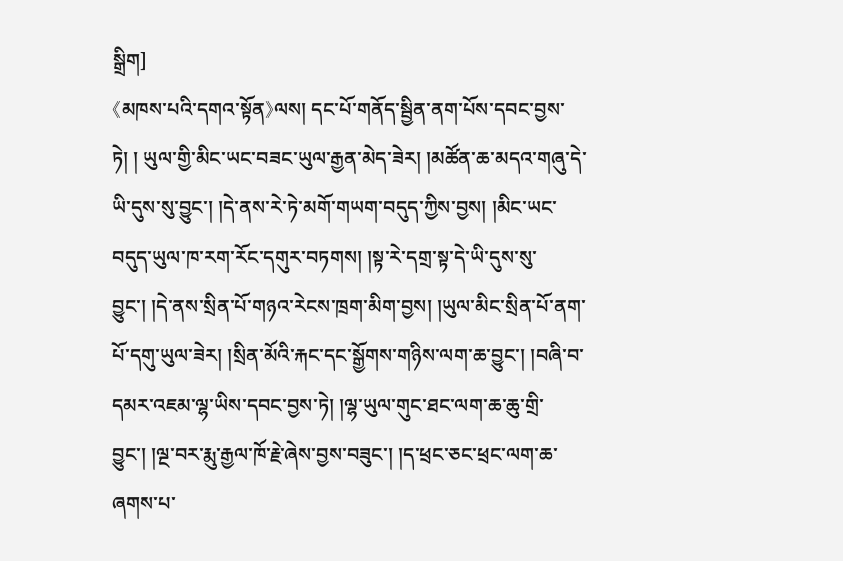སྒྲིག]
《མཁས་པའི་དགའ་སྟོན》ལས། དང་པོ་གནོད་སྦྱིན་ནག་པོས་དབང་བྱས་ཏེ། ། ཡུལ་གྱི་མིང་ཡང་བཟང་ཡུལ་རྒྱན་མེད་ཟེར། །མཚོན་ཆ་མདའ་གཞུ་དེ་ཡི་དུས་སུ་བྱུང་། །དེ་ནས་རེ་ཏེ་མགོ་གཡག་བདུད་ཀྱིས་བྱས། །མིང་ཡང་བདུད་ཡུལ་ཁ་རག་རོང་དགུར་བཏགས། །སྟ་རེ་དགྲ་སྟ་དེ་ཡི་དུས་སུ་བྱུང་། །དེ་ནས་སྲིན་པོ་གཉའ་རེངས་ཁྲག་མིག་བྱས། །ཡུལ་མིང་སྲིན་པོ་ནག་པོ་དགུ་ཡུལ་ཟེར། །སྲིན་མོའི་རྐང་དང་སྒྱོགས་གཉིས་ལག་ཆ་བྱུང་། །བཞི་བ་དམར་འཇམ་ལྷ་ཡིས་དབང་བྱས་ཏེ། །ལྷ་ཡུལ་གུང་ཐང་ལག་ཆ་ཆུ་གྲི་བྱུང་། །ལྔ་བར་རྨུ་རྒྱལ་ཁོ་རྗེ་ཞེས་བྱས་བཟུང་། །ད་ཕྲང་ཅང་ཕྲང་ལག་ཆ་ཞགས་པ་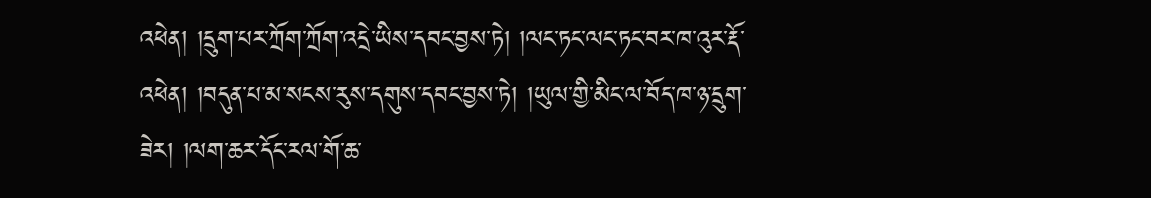འཕེན། །དྲུག་པར་ཀྲོག་ཀྲོག་འདྲེ་ཡིས་དབང་བྱས་ཏེ། །ལང་ཏང་ལང་ཏང་བར་ཁ་འུར་རྡོ་འཕེན། །བདུན་པ་མ་སངས་རུས་དགུས་དབང་བྱས་ཏེ། །ཡུལ་གྱི་མིང་ལ་བོད་ཁ་ཉ་དྲུག་ཟེར། །ལག་ཆར་དོང་རལ་གོ་ཆ་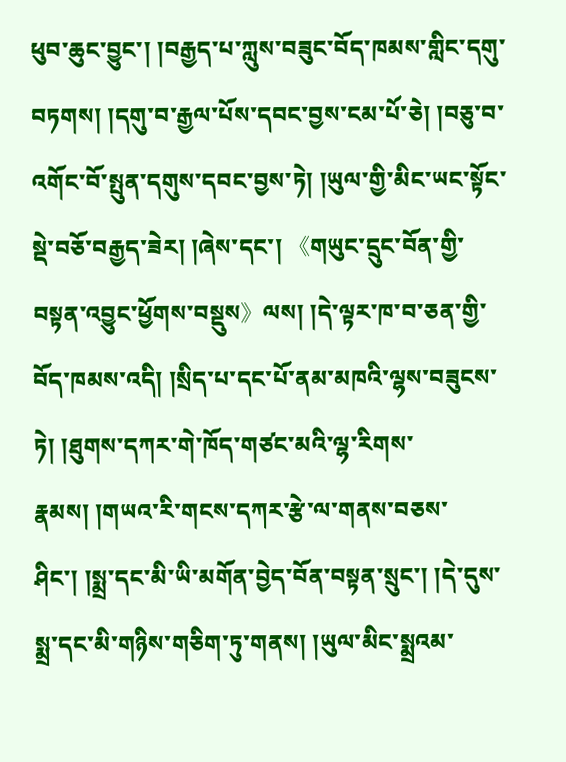ཕུབ་ཆུང་བྱུང་། །བརྒྱད་པ་ཀླུས་བཟུང་བོད་ཁམས་གླིང་དགུ་བཏགས། །དགུ་བ་རྒྱལ་པོས་དབང་བྱས་ངམ་པོ་ཅེ། །བཅུ་བ་འགོང་བོ་སྤུན་དགུས་དབང་བྱས་ཏེ། །ཡུལ་གྱི་མིང་ཡང་སྟོང་སྡེ་བཅོ་བརྒྱད་ཟེར། །ཞེས་དང་། 《གཡུང་དྲུང་བོན་གྱི་བསྟན་འབྱུང་ཕྱོགས་བསྡུས》ལས། །དེ་ལྟར་ཁ་བ་ཅན་གྱི་བོད་ཁམས་འདི། །སྲིད་པ་དང་པོ་ནམ་མཁའི་ལྷས་བཟུངས་ཏེ། །ཐུགས་དཀར་གེ་ཁོད་གཙང་མའི་ལྷ་རིགས་རྣམས། །གཡའ་རི་གངས་དཀར་རྩེ་ལ་གནས་བཅས་ཤིང་། །སྨྲ་དང་མི་ཡི་མགོན་བྱེད་བོན་བསྟན་སྲུང་། །དེ་དུས་སྨྲ་དང་མི་གཉིས་གཅིག་ཏུ་གནས། །ཡུལ་མིང་སྨྲའམ་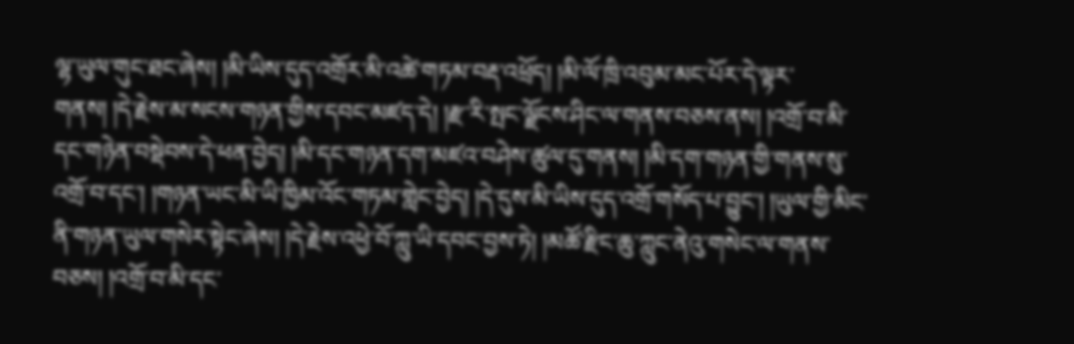ལྷ་ཡུལ་གུང་ཐང་ཞེས། །མི་ཡིས་དུད་འགྲོར་མི་འཚེ་གཏམ་བརྡ་འཕྲོད། །མི་ལོ་ཁྲི་འབུམ་མང་པོར་དེ་ལྟར་གནས། །དེ་རྗེས་མ་སངས་གཉན་གྱིས་དབང་མཛད་དེ། །རྫ་རི་སྤང་ལྗོངས་ཤིང་ལ་གནས་བཅས་ནས། །འགྲོ་བ་མི་དང་གཉེན་བསྡེབས་དེ་ཕན་བྱེད། །མི་དང་གཉན་དག་མཛའ་བཤེས་ཚུལ་དུ་གནས། །མི་དག་གཉན་གྱི་གནས་སུ་འགྲོ་བ་དང་། །གཉན་ཡང་མི་ཡི་ཁྱིམ་འོང་གཏམ་གླེང་བྱེད། །དེ་དུས་མི་ཡིས་དུད་འགྲོ་གསོད་པ་བྱུང་། །ཡུལ་གྱི་མིང་ནི་གཉན་ཡུལ་གསེར་སྟེང་ཞེས། །དེ་རྗེས་འཕྱེ་བོ་ཀླུ་ཡི་དབང་བྱས་ཏེ། །མཚོ་རྫིང་ཆུ་ཀླུང་ནེའུ་གསེང་ལ་གནས་བཅས། །འགྲོ་བ་མི་དང་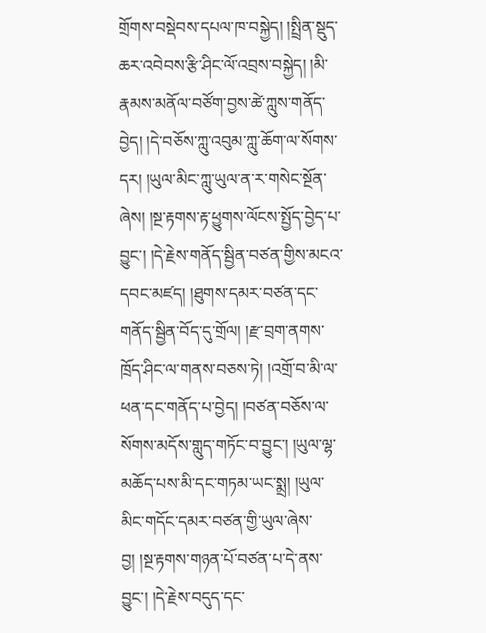གྲོགས་བསྡེབས་དཔལ་ཁ་བསྐྱེད། །སྤྲིན་སྡུད་ཆར་འབེབས་རྩི་ཤིང་ལོ་འབྲས་བསྐྱེད། །མི་རྣམས་མནོལ་བཙོག་བྱས་ཚེ་ཀླུས་གནོད་བྱེད། །དེ་བཅོས་ཀླུ་འབུམ་ཀླུ་ཆོག་ལ་སོགས་དར། །ཡུལ་མིང་ཀླུ་ཡུལ་ན་ར་གསེང་སྔོན་ཞེས། །སྔ་རྟགས་རྟ་ཕྱུགས་ལོངས་སྤྱོད་བྱེད་པ་བྱུང་། །དེ་རྗེས་གནོད་སྦྱིན་བཙན་གྱིས་མངའ་དབང་མཛད། །ཐུགས་དམར་བཙན་དང་གནོད་སྦྱིན་བོད་དུ་གྲོལ། །རྫ་བྲག་ནགས་ཁྲོད་ཤིང་ལ་གནས་བཅས་ཏེ། །འགྲོ་བ་མི་ལ་ཕན་དང་གནོད་པ་བྱེད། །བཙན་བཅོས་ལ་སོགས་མདོས་གླུད་གཏོང་བ་བྱུང་། །ཡུལ་ལྷ་མཆོད་པས་མི་དང་གཏམ་ཡང་སྨྲ། །ཡུལ་མིང་གདོང་དམར་བཙན་གྱི་ཡུལ་ཞེས་བྱ། །སྔ་རྟགས་གཉན་པོ་བཙན་པ་དེ་ནས་བྱུང་། །དེ་རྗེས་བདུད་དང་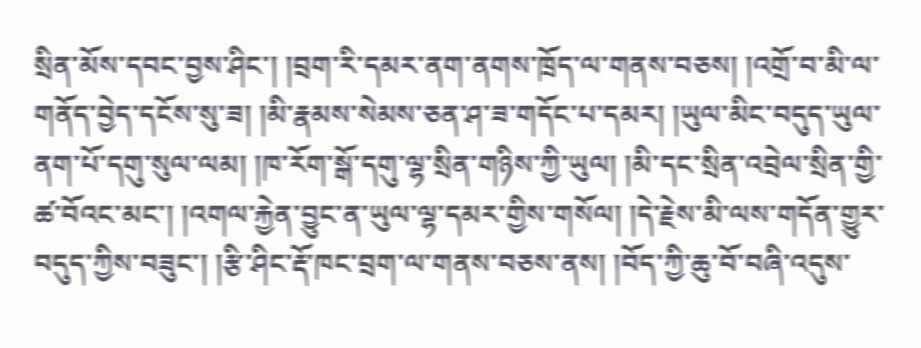སྲིན་མོས་དབང་བྱས་ཤིང་། །བྲག་རི་དམར་ནག་ནགས་ཁྲོད་ལ་གནས་བཅས། །འགྲོ་བ་མི་ལ་གནོད་བྱེད་དངོས་སུ་ཟ། །མི་རྣམས་སེམས་ཅན་ཤ་ཟ་གདོང་པ་དམར། །ཡུལ་མིང་བདུད་ཡུལ་ནག་པོ་དགུ་སུལ་ལམ། །ཁ་རོག་སྒོ་དགུ་ལྷ་སྲིན་གཉིས་ཀྱི་ཡུལ། །མི་དང་སྲིན་འབྲེལ་སྲིན་གྱི་ཚ་བོའང་མང་། །འགལ་རྐྱེན་བྱུང་ན་ཡུལ་ལྷ་དམར་གྱིས་གསོལ། །དེ་རྗེས་མི་ལས་གདོན་གྱུར་བདུད་ཀྱིས་བཟུང་། །རྩི་ཤིང་རྡོ་ཁང་བྲག་ལ་གནས་བཅས་ནས། །བོད་ཀྱི་ཆུ་བོ་བཞི་འདུས་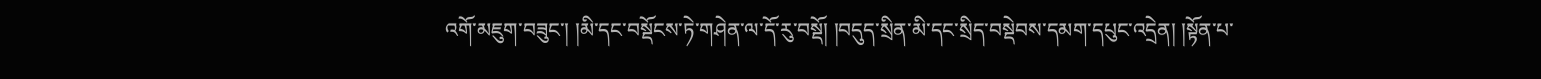འགོ་མཇུག་བཟུང་། །མི་དང་བསྡོངས་ཏེ་གཤེན་ལ་དོ་རུ་བསྡོ། །བདུད་སྲིན་མི་དང་སྲིད་བསྡེབས་དམག་དཔུང་འདྲེན། །སྟོན་པ་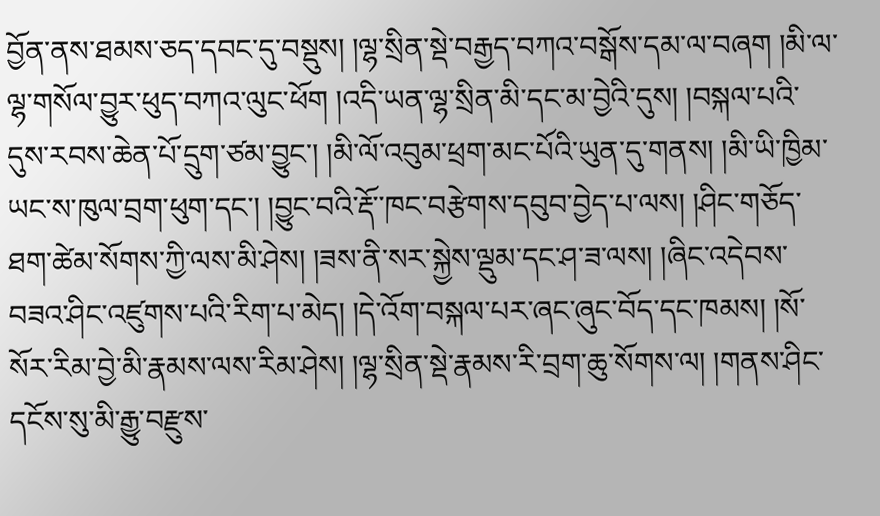བྱོན་ནས་ཐམས་ཅད་དབང་དུ་བསྡུས། །ལྷ་སྲིན་སྡེ་བརྒྱད་བཀའ་བསྒོས་དམ་ལ་བཞག །མི་ལ་ལྷ་གསོལ་བྱུར་ཕུད་བཀའ་ལུང་ཕོག །འདི་ཡན་ལྷ་སྲིན་མི་དང་མ་བྱེའི་དུས། །བསྐལ་པའི་དུས་རབས་ཆེན་པོ་དྲུག་ཙམ་བྱུང་། །མི་ལོ་འབུམ་ཕྲག་མང་པོའི་ཡུན་དུ་གནས། །མི་ཡི་ཁྱིམ་ཡང་ས་ཁུལ་བྲག་ཕུག་དང་། །བྱུང་བའི་རྡོ་་ཁང་བརྩེགས་དབུབ་བྱེད་པ་ལས། །ཤིང་གཅོད་ཐག་ཚེམ་སོགས་ཀྱི་ལས་མི་ཤེས། །ཟས་ནི་སར་སྐྱེས་ལྡུམ་དང་ཤ་ཟ་ལས། །ཞིང་འདེབས་བཟའ་ཤིང་འཛུགས་པའི་རིག་པ་མེད། །དེ་འོག་བསྐལ་པར་ཞང་ཞུང་བོད་དང་ཁམས། །སོ་སོར་རིམ་བྱེ་མི་རྣམས་ལས་རིམ་ཤེས། །ལྷ་སྲིན་སྡེ་རྣམས་རི་བྲག་ཆུ་སོགས་ལ། །གནས་ཤིང་དངོས་སུ་མི་རྒྱུ་བརྫུས་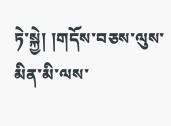ཏེ་སྐྱེ། །གདོས་བཅས་ལུས་མིན་མི་ལས་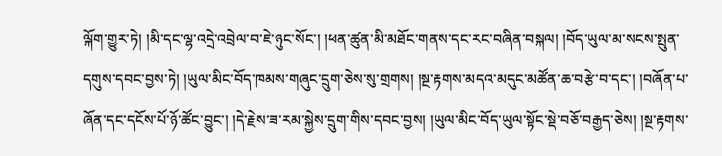ལྐོག་གྱུར་ཏེ། །མི་དང་ལྷ་འདྲེ་འབྲེལ་བ་ཇེ་ཉུང་སོང་། །ཕན་ཚུན་མི་མཐོང་གནས་དང་རང་བཞིན་བསྐལ། །བོད་ཡུལ་མ་སངས་སྤུན་དགུས་དབང་བྱས་ཏེ། །ཡུལ་མིང་བོད་ཁམས་གཞུང་དྲུག་ཅེས་སུ་གྲགས། །སྔ་རྟགས་མདའ་མདུང་མཚོན་ཆ་བརྩེ་བ་དང་། །བཞོན་པ་ཞོན་དང་དངོས་པོ་ཉོ་ཚོང་བྱུང་། །དེ་རྗེས་ཟ་རམ་སྐྱེས་དྲུག་གིས་དབང་བྱས། །ཡུལ་མིང་བོད་ཡུལ་སྟོང་སྡེ་བཅོ་བརྒྱད་ཅེས། །སྔ་རྟགས་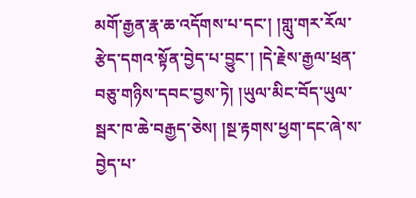མགོ་རྒྱན་རྣ་ཆ་འདོགས་པ་དང་། །གླུ་གར་རོལ་རྩེད་དགའ་སྟོན་བྱེད་པ་བྱུང་། །དེ་རྗེས་རྒྱལ་ཕྲན་བཅུ་གཉིས་དབང་བྱས་ཏེ། །ཡུལ་མིང་བོད་ཡུལ་སྦར་ཁ་ཆེ་བརྒྱད་ཅེས། །སྔ་རྟགས་ཕྱག་དང་ཞེ་ས་བྱེད་པ་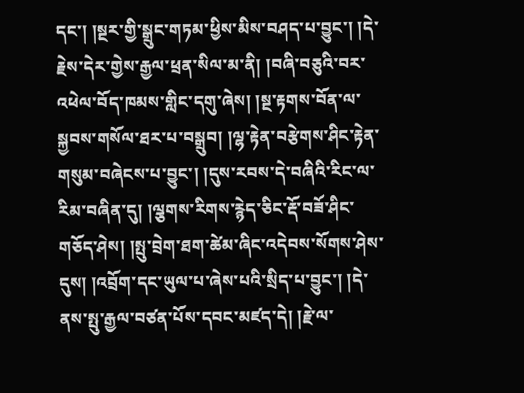དང་། །སྔར་གྱི་སྒྲུང་གཏམ་ཕྱིས་མིས་བཤད་པ་བྱུང་། །དེ་རྗེས་དེར་གྱེས་རྒྱལ་ཕྲན་སིལ་མ་ནི། །བཞི་བཅུའི་བར་འཕེལ་བོད་ཁམས་གླིང་དགུ་ཞེས། །སྔ་རྟགས་བོན་ལ་སྐྱབས་གསོལ་ཐར་པ་བསྒྲུབ། །ལྷ་རྟེན་བརྩེགས་ཤིང་རྟེན་གསུམ་བཞེངས་པ་བྱུང་། །དུས་རབས་དེ་བཞིའི་རིང་ལ་རིམ་བཞིན་དུ། །ལྕགས་རིགས་རྙེད་ཅིང་རྡོ་བཟོ་ཤིང་གཅོད་ཤེས། །སྤུ་བྲེག་ཐག་ཚེམ་ཞིང་འདེབས་སོགས་ཤེས་དུས། །འབྲོག་དང་ཡུལ་པ་ཞེས་པའི་སྲིད་པ་བྱུང་། །དེ་ནས་སྤུ་རྒྱལ་བཙན་པོས་དབང་མཛད་དེ། །རྗེ་ལ་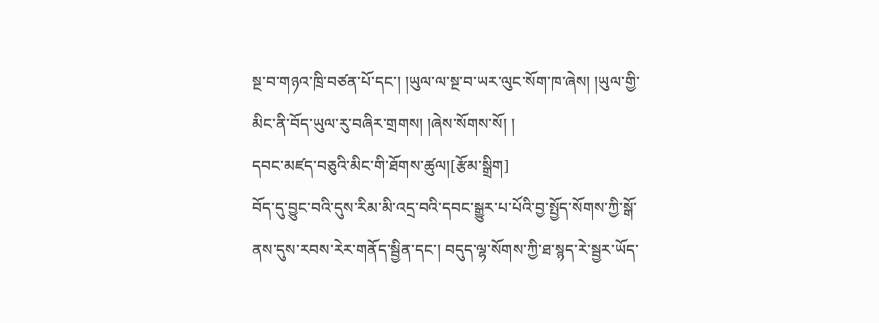སྔ་བ་གཉའ་ཁྲི་བཙན་པོ་དང་། །ཡུལ་ལ་སྔ་བ་ཡར་ལུང་སོག་ཁ་ཞེས། །ཡུལ་གྱི་མིང་ནི་བོད་ཡུལ་རུ་བཞིར་གྲགས། །ཞེས་སོགས་སོ། །
དབང་མཛད་བཅུའི་མིང་གི་ཐོགས་ཚུལ།[རྩོམ་སྒྲིག]
བོད་དུ་བྱུང་བའི་དུས་རིམ་མི་འདྲ་བའི་དབང་སྒྱུར་པ་པོའི་བྱ་སྤྱོད་སོགས་ཀྱི་སྒོ་ནས་དུས་རབས་རེར་གནོད་སྦྱིན་དང་། བདུད་ལྷ་སོགས་ཀྱི་ཐ་སྙད་རེ་སྦྱར་ཡོད་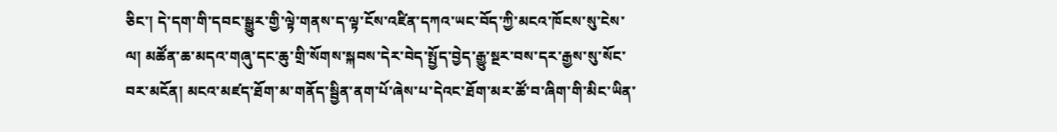ཅིང་། དེ་དག་གི་དབང་སྒྱུར་གྱི་ལྟེ་གནས་ད་ལྟ་ངོས་འཛིན་དཀའ་ཡང་བོད་ཀྱི་མངའ་ཁོངས་སུ་ངེས་ལ། མཚོན་ཆ་མདའ་གཞུ་དང་ཆུ་གྲི་སོགས་སྐབས་དེར་བེད་སྤྱོད་བྱེད་རྒྱུ་སྔར་བས་དར་རྒྱས་སུ་སོང་བར་མངོན། མངའ་མཛད་ཐོག་མ་གནོད་སྦྱིན་ནག་པོ་ཞེས་པ་དེའང་ཐོག་མར་ཚོ་བ་ཞིག་གི་མིང་ཡིན་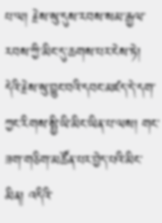པ་ལ། རྗེས་སུ་དུས་རབས་སམ་རྒྱལ་རབས་ཀྱི་མིང་དུ་ཆགས་པར་ངེས་ཏེ། དེའི་རྗེས་སུ་བྱུང་བའི་དབང་མཛད་དེ་དག་ཀྱང་རིགས་སྤྱི་ཡི་མིང་ཡིན་པ་ལས། གང་ཟག་གཅིག་མཚོན་པར་བྱེད་པའི་མིང་མིན། འདིའི་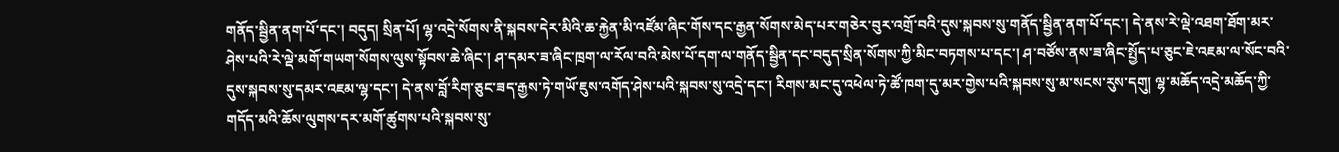གནོད་སྦྱིན་ནག་པོ་དང་། བདུད། སྲིན་པོ། ལྷ་འདྲེ་སོགས་ནི་སྐབས་དེར་མིའི་ཆ་རྐྱེན་མི་འཛོམ་ཞིང་གོས་དང་རྒྱན་སོགས་མེད་པར་གཅེར་བུར་འགྲོ་བའི་དུས་སྐབས་སུ་གནོད་སྦྱིན་ནག་པོ་དང་། དེ་ནས་རེ་ལྡེ་འཐག་ཐོག་མར་ཤེས་པའི་རེ་ལྡེ་མགོ་གཡག་སོགས་ལུས་སྟོབས་ཆེ་ཞིང་། ཤ་དམར་ཟ་ཞིང་ཁྲག་ལ་རོལ་བའི་མེས་པོ་དག་ལ་གནོད་སྦྱིན་དང་བདུད་སྲིན་སོགས་ཀྱི་མིང་བཏགས་པ་དང་། ཤ་བཙོས་ནས་ཟ་ཞིང་སྤྱོད་པ་ཅུང་ཇེ་འཇམ་ལ་སོང་བའི་དུས་སྐབས་སུ་དམར་འཇམ་ལྷ་དང་། དེ་ནས་བློ་རིག་ཅུང་ཟད་རྒྱས་ཏེ་གཡོ་ཇུས་འགོད་ཤེས་པའི་སྐབས་སུ་འདྲེ་དང་། རིགས་མང་དུ་འཕེལ་ཏེ་ཚོ་ཁག་དུ་མར་གྱེས་པའི་སྐབས་སུ་མ་སངས་རུས་དགུ། ལྷ་མཆོད་འདྲེ་མཆོད་ཀྱི་གདོད་མའི་ཆོས་ལུགས་དར་མགོ་ཚུགས་པའི་སྐབས་སུ་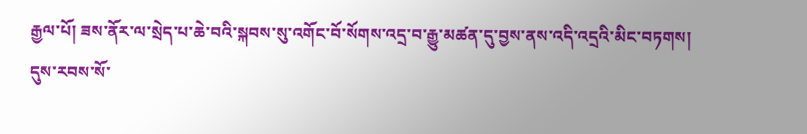རྒྱལ་པོ། ཟས་ནོར་ལ་སྲེད་པ་ཆེ་བའི་སྐབས་སུ་འགོང་བོ་སོགས་འདྲ་བ་རྒྱུ་མཚན་དུ་བྱས་ནས་འདི་འདྲའི་མིང་བཏགས།
དུས་རབས་སོ་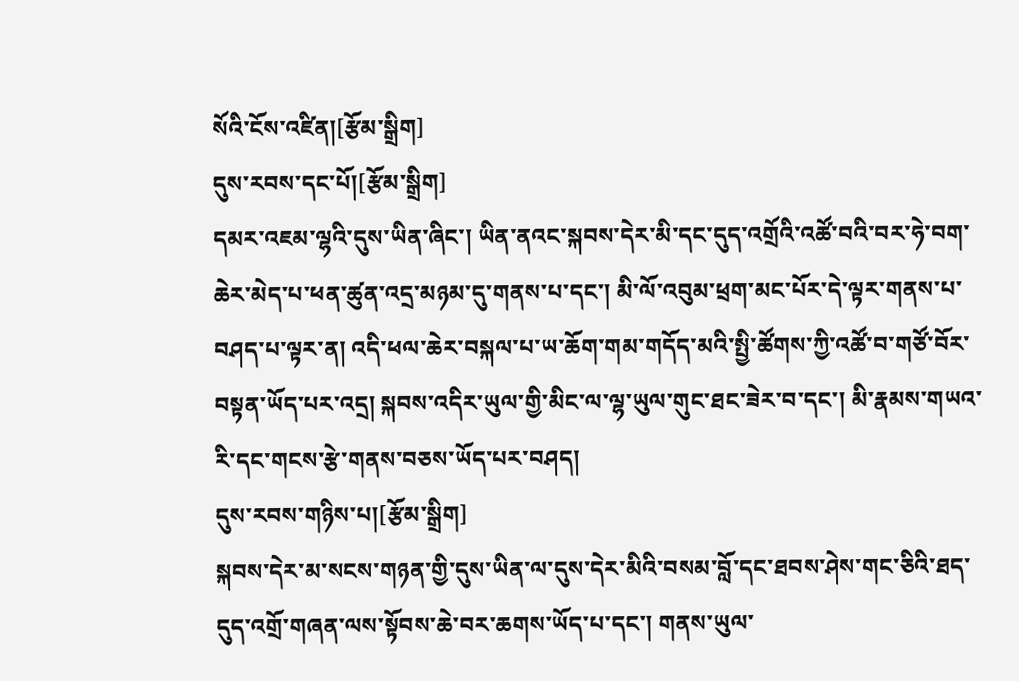སོའི་ངོས་འཛིན།[རྩོམ་སྒྲིག]
དུས་རབས་དང་པོ།[རྩོམ་སྒྲིག]
དམར་འཇམ་ལྷའི་དུས་ཡིན་ཞིང་། ཡིན་ནའང་སྐབས་དེར་མི་དང་དུད་འགྲོའི་འཚོ་བའི་བར་ཧེ་བག་ཆེར་མེད་པ་ཕན་ཚུན་འདྲ་མཉམ་དུ་གནས་པ་དང་། མི་ལོ་འབུམ་ཕྲག་མང་པོར་དེ་ལྟར་གནས་པ་བཤད་པ་ལྟར་ན། འདི་ཕལ་ཆེར་བསྐལ་པ་ཡ་ཆོག་གམ་གདོད་མའི་སྤྱི་ཚོགས་ཀྱི་འཚོ་བ་གཙོ་བོར་བསྟན་ཡོད་པར་འདྲ། སྐབས་འདིར་ཡུལ་གྱི་མིང་ལ་ལྷ་ཡུལ་གུང་ཐང་ཟེར་བ་དང་། མི་རྣམས་གཡའ་རི་དང་གངས་རྩེ་གནས་བཅས་ཡོད་པར་བཤད།
དུས་རབས་གཉིས་པ།[རྩོམ་སྒྲིག]
སྐབས་དེར་མ་སངས་གཉན་གྱི་དུས་ཡིན་ལ་དུས་དེར་མིའི་བསམ་བློ་དང་ཐབས་ཤེས་གང་ཅིའི་ཐད་དུད་འགྲོ་གཞན་ལས་སྟོབས་ཆེ་བར་ཆགས་ཡོད་པ་དང་། གནས་ཡུལ་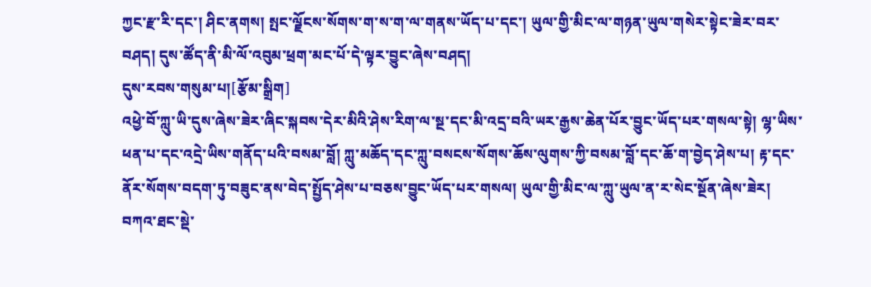ཀྱང་རྫ་རི་དང་། ཤིང་ནགས། སྤང་ལྗོངས་སོགས་ག་ས་ག་ལ་གནས་ཡོད་པ་དང་། ཡུལ་གྱི་མིང་ལ་གཉན་ཡུལ་གསེར་སྟེང་ཟེར་བར་བཤད། དུས་ཚོད་ནི་མི་ལོ་འབུམ་ཕྲག་མང་པོ་དེ་ལྟར་བྱུང་ཞེས་བཤད།
དུས་རབས་གསུམ་པ།[རྩོམ་སྒྲིག]
འཕྱེ་བོ་ཀླུ་ཡི་དུས་ཞེས་ཟེར་ཞིང་སྐབས་དེར་མིའི་ཤེས་རིག་ལ་སྔ་དང་མི་འདྲ་བའི་ཡར་རྒྱས་ཆེན་པོར་བྱུང་ཡོད་པར་གསལ་སྟེ། ལྷ་ཡིས་ཕན་པ་དང་འདྲེ་ཡིས་གནོད་པའི་བསམ་བློ། ཀླུ་མཆོད་དང་ཀླུ་བསངས་སོགས་ཆོས་ལུགས་ཀྱི་བསམ་བློ་དང་ཆོ་ག་བྱེད་ཤེས་པ། རྟ་དང་ནོར་སོགས་བདག་ཏུ་བཟུང་ནས་བེད་སྤྱོད་ཤེས་པ་བཅས་བྱུང་ཡོད་པར་གསལ། ཡུལ་གྱི་མིང་ལ་ཀླུ་ཡུལ་ན་ར་སེང་སྔོན་ཞེས་ཟེར། བཀའ་ཐང་སྡེ་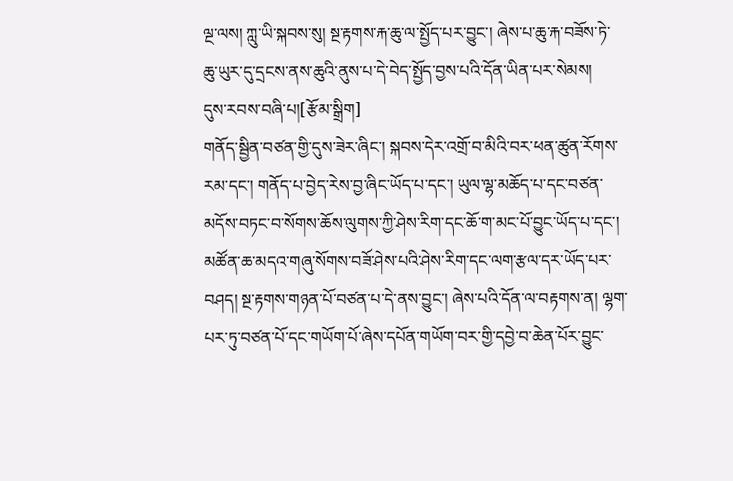ལྔ་ལས། ཀླུ་ཡི་སྐབས་སུ། སྔ་རྟགས་རྐ་ཆུ་ལ་སྤྱོད་པར་བྱུང་། ཞེས་པ་ཆུ་རྐ་བཟོས་ཏེ་ཆུ་ཡུར་དུ་དྲངས་ནས་ཆུའི་ནུས་པ་དེ་བེད་སྤྱོད་བྱས་པའི་དོན་ཡིན་པར་སེམས།
དུས་རབས་བཞི་པ།[རྩོམ་སྒྲིག]
གནོད་སྦྱིན་བཙན་གྱི་དུས་ཟེར་ཞིང་། སྐབས་དེར་འགྲོ་བ་མིའི་བར་ཕན་ཚུན་རོགས་རམ་དང་། གནོད་པ་བྱེད་རེས་བྱ་ཞིང་ཡོད་པ་དང་། ཡུལ་ལྷ་མཆོད་པ་དང་བཙན་མདོས་བཏང་བ་སོགས་ཆོས་ལུགས་ཀྱི་ཤེས་རིག་དང་ཆོ་ག་མང་པོ་བྱུང་ཡོད་པ་དང་། མཚོན་ཆ་མདའ་གཞུ་སོགས་བཟོ་ཤེས་པའི་ཤེས་རིག་དང་ལག་རྩལ་དར་ཡོད་པར་བཤད། སྔ་རྟགས་གཉན་པོ་བཙན་པ་དེ་ནས་བྱུང་། ཞེས་པའི་དོན་ལ་བརྟགས་ན། ལྷག་པར་ཏུ་བཙན་པོ་དང་གཡོག་པོ་ཞེས་དཔོན་གཡོག་བར་གྱི་དབྱེ་བ་ཆེན་པོར་བྱུང་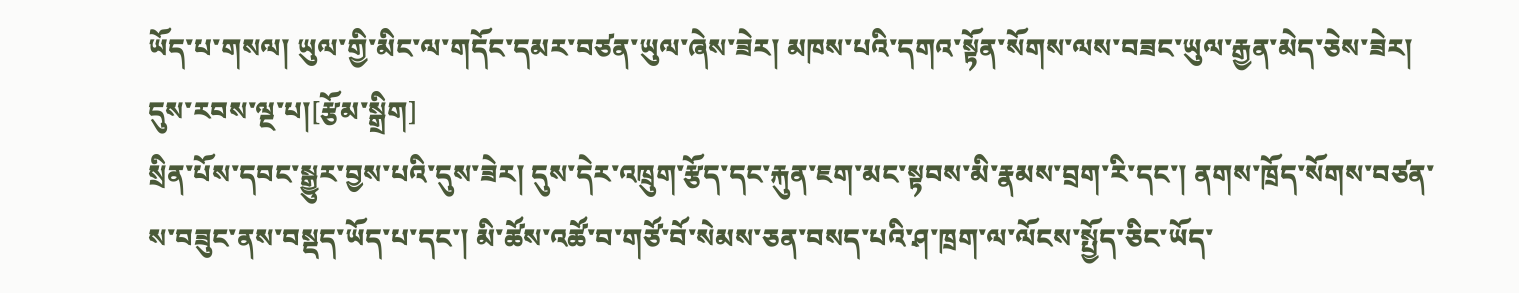ཡོད་པ་གསལ། ཡུལ་གྱི་མིང་ལ་གདོང་དམར་བཙན་ཡུལ་ཞེས་ཟེར། མཁས་པའི་དགའ་སྟོན་སོགས་ལས་བཟང་ཡུལ་རྒྱན་མེད་ཅེས་ཟེར།
དུས་རབས་ལྔ་པ།[རྩོམ་སྒྲིག]
སྲིན་པོས་དབང་སྒྱུར་བྱས་པའི་དུས་ཟེར། དུས་དེར་འཁྲུག་རྩོད་དང་རྐུན་ཇག་མང་སྟབས་མི་རྣམས་བྲག་རི་དང་། ནགས་ཁྲོད་སོགས་བཙན་ས་བཟུང་ནས་བསྡད་ཡོད་པ་དང་། མི་ཚོས་འཚོ་བ་གཙོ་བོ་སེམས་ཅན་བསད་པའི་ཤ་ཁྲག་ལ་ལོངས་སྤྱོད་ཅིང་ཡོད་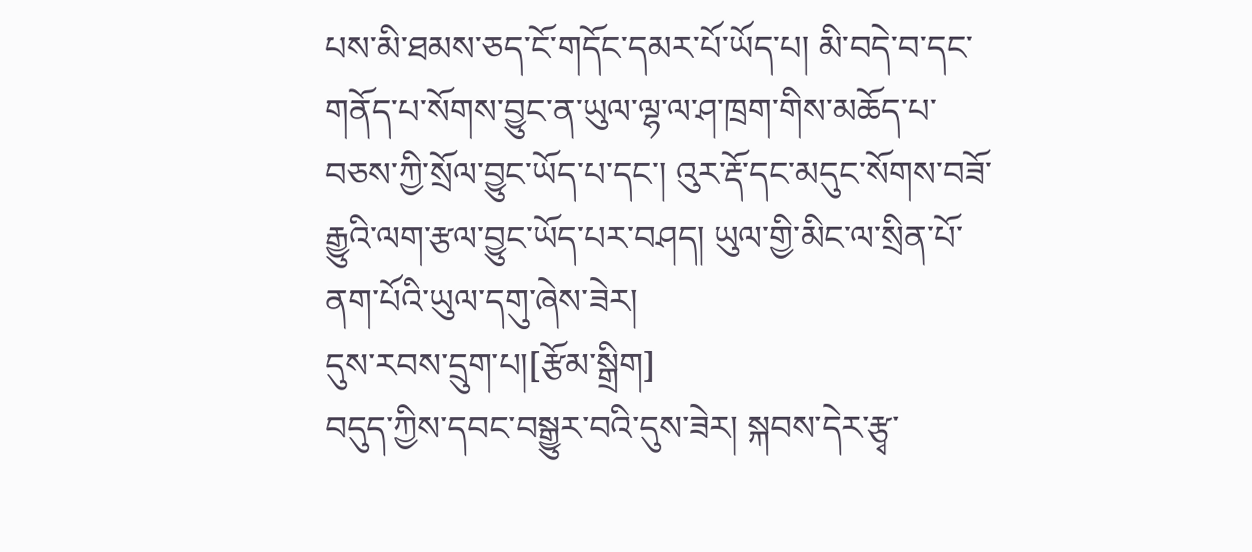པས་མི་ཐམས་ཅད་ངོ་གདོང་དམར་པོ་ཡོད་པ། མི་བདེ་བ་དང་གནོད་པ་སོགས་བྱུང་ན་ཡུལ་ལྷ་ལ་ཤ་ཁྲག་གིས་མཆོད་པ་བཅས་ཀྱི་སྲོལ་བྱུང་ཡོད་པ་དང་། འུར་རྡོ་དང་མདུང་སོགས་བཟོ་རྒྱུའི་ལག་རྩལ་བྱུང་ཡོད་པར་བཤད། ཡུལ་གྱི་མིང་ལ་སྲིན་པོ་ནག་པོའི་ཡུལ་དགུ་ཞེས་ཟེར།
དུས་རབས་དྲུག་པ།[རྩོམ་སྒྲིག]
བདུད་ཀྱིས་དབང་བསྒྱུར་བའི་དུས་ཟེར། སྐབས་དེར་རྩྭ་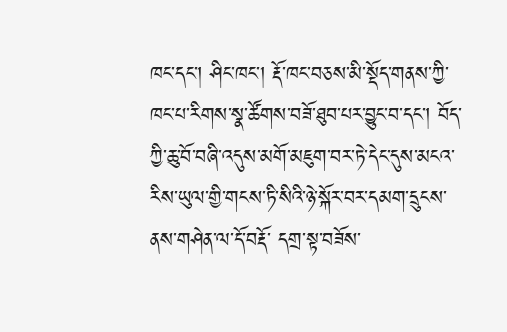ཁང་དང་། ཤིང་ཁང་། རྡོ་ཁང་བཅས་མི་སྡོད་གནས་ཀྱི་ཁང་པ་རིགས་སྣ་ཚོགས་བཟོ་ཐུབ་པར་བྱུང་བ་དང་། བོད་ཀྱི་ཆུ་བོ་བཞི་འདུས་མགོ་མཇུག་བར་ཏེ་དེང་དུས་མངའ་རིས་ཡུལ་གྱི་གངས་ཏི་སིའི་ཉེ་སྐོར་བར་དམག་དྲུངས་ནས་གཤེན་ལ་དོ་བརྡོ་ དགྲ་སྟ་བཟོས་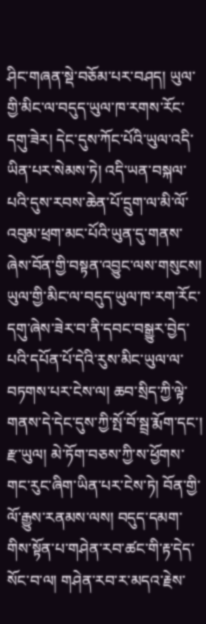ཤིང་གཞན་སྡེ་བཅོམ་པར་བཤད། ཡུལ་གྱི་མིང་ལ་བདུད་ཡུལ་ཁ་རགས་རོང་དགུ་ཟེར། དེང་དུས་ཀོང་པོའི་ཡུལ་འདི་ཡིན་པར་སེམས་ཏེ། འདི་ཡན་བསྐལ་པའི་དུས་རབས་ཆེན་པོ་དྲུག་ལ་མི་ལོ་འབུམ་ཕྲག་མང་པོའི་ཡུན་དུ་གནས་ཞེས་བོན་གྱི་བསྟན་འབྱུང་ལས་གསུངས། ཡུལ་གྱི་མིང་ལ་བདུད་ཡུལ་ཁ་རག་རོང་དགུ་ཞེས་ཟེར་བ་ནི་དབང་བསྒྱུར་བྱེད་པའི་དཔོན་པོ་དེའི་རུས་མིང་ཡུལ་ལ་བཏགས་པར་ངེས་ལ། ཆབ་སྲིད་ཀྱི་ལྟེ་གནས་དེ་དེང་དུས་ཀྱི་སྤོ་བོ་སྦྲ་རྨོག་དང་། རྫ་ཡུལ། མེ་ཏོག་བཅས་ཀྱི་ས་ཕྱོགས་གང་རུང་ཞིག་ཡིན་པར་ངེས་ཏེ། བོན་གྱི་ལོ་རྒྱུས་རནམས་ལས། བདུད་དམག་གིས་སྟོན་པ་གཤེན་རབ་ཚང་གི་རྟ་དེད་སོང་བ་ལ། གཤེན་རབ་ར་མདའ་རྗེས་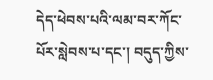དེད་ཕེབས་པའི་ལམ་བར་ཀོང་པོར་སླེབས་པ་དང་། བདུད་ཀྱིས་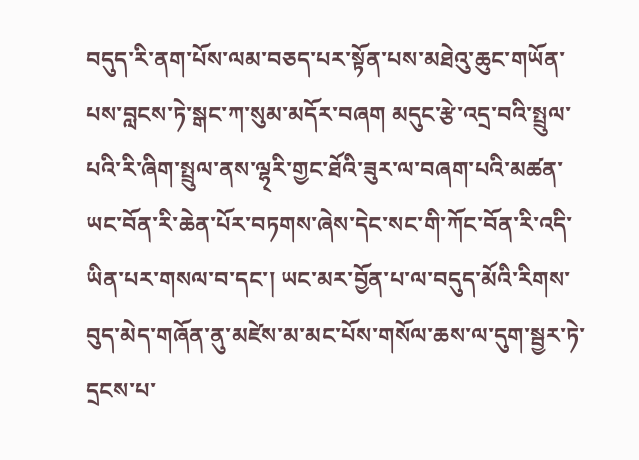བདུད་རི་ནག་པོས་ལམ་བཅད་པར་སྟོན་པས་མཐེའུ་ཆུང་གཡོན་པས་བླངས་ཏེ་སྒང་ཀ་སུམ་མདོར་བཞག མདུང་རྩེ་འདྲ་བའི་སྤྲུལ་པའི་རི་ཞིག་སྤྲུལ་ནས་ལྷ྄རི་གྱང་ཐོའི་ཟུར་ལ་བཞག་པའི་མཚན་ཡང་བོན་རི་ཆེན་པོར་བཏགས་ཞེས་དེང་སང་གི་ཀོང་བོན་རི་འདི་ཡིན་པར་གསལ་བ་དང་། ཡང་མར་བྱོན་པ་ལ་བདུད་མོའི་རིགས་བུད་མེད་གཞོན་ནུ་མཛེས་མ་མང་པོས་གསོལ་ཆས་ལ་དུག་སྦྱར་ཏེ་དྲངས་པ་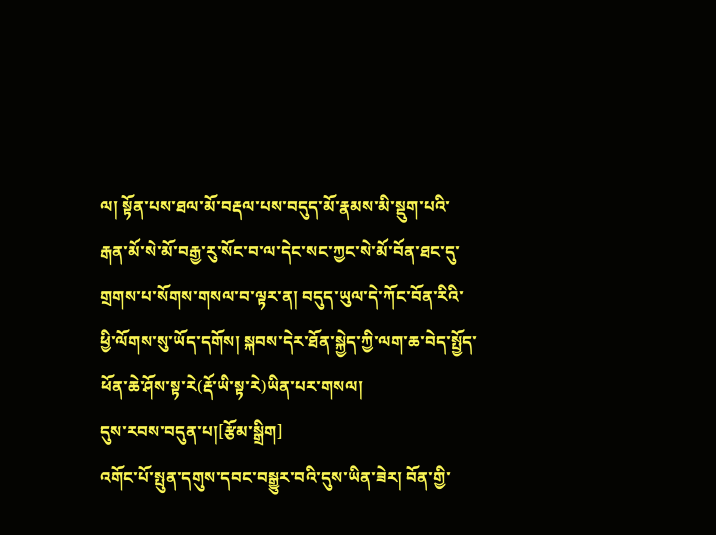ལ། སྟོན་པས་ཐལ་མོ་བརྡལ་པས་བདུད་མོ་རྣམས་མི་སྡུག་པའི་རྒན་མོ་སེ་མོ་བརྒྱ་རུ་སོང་བ་ལ་དེང་སང་ཀྱང་སེ་མོ་བོན་ཐང་དུ་གྲགས་པ་སོགས་གསལ་བ་ལྟར་ན། བདུད་ཡུལ་དེ་ཀོང་བོན་རིའི་ཕྱི་ལོགས་སུ་ཡོད་དགོས། སྐབས་དེར་ཐོན་སྐྱེད་ཀྱི་ལག་ཆ་བེད་སྤྱོད་ཕོན་ཆེ་ཤོས་སྟ་རེ(རྡོ་ཡི་སྟ་རེ)ཡིན་པར་གསལ།
དུས་རབས་བདུན་པ།[རྩོམ་སྒྲིག]
འགོང་པོ་སྤུན་དགུས་དབང་བསྒྱུར་བའི་དུས་ཡིན་ཟེར། བོན་གྱི་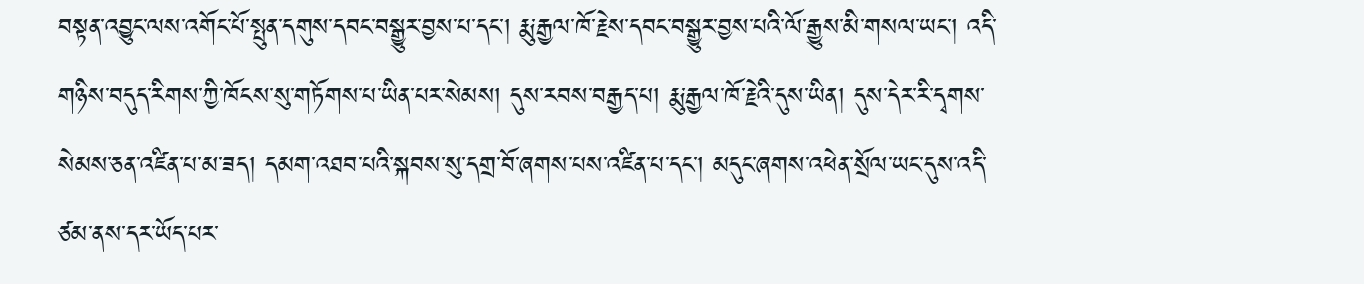བསྟན་འབྱུང་ལས་འགོང་པོ་སྤུན་དགུས་དབང་བསྒྱུར་བྱས་པ་དང་། རྨུ་རྒྱལ་ཁོ་རྗེས་དབང་བསྒྱུར་བྱས་པའི་ལོ་རྒྱུས་མི་གསལ་ཡང་། འདི་གཉིས་བདུད་རིགས་ཀྱི་ཁོངས་སུ་གཏོགས་པ་ཡིན་པར་སེམས། དུས་རབས་བརྒྱད་པ། རྨུ་རྒྱལ་ཁོ་རྗེའི་དུས་ཡིན། དུས་དེར་རི་དྭགས་སེམས་ཅན་འཛིན་པ་མ་ཟད། དམག་འཐབ་པའི་སྐབས་སུ་དགྲ་བོ་ཞགས་པས་འཛིན་པ་དང་། མདུང་ཞགས་འཕེན་སྲོལ་ཡང་དུས་འདི་ཙམ་ནས་དར་ཡོད་པར་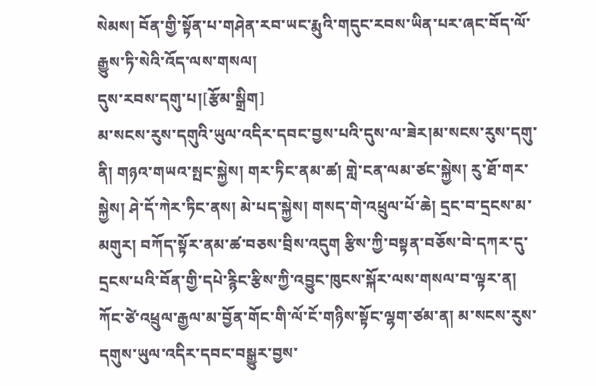སེམས། བོན་གྱི་སྟོན་པ་གཤེན་རབ་ཡང་རྨུའི་གདུང་རབས་ཡིན་པར་ཞང་བོད་ལོ་རྒྱུས་ཏི་སེའི་འོད་ལས་གསལ།
དུས་རབས་དགུ་པ།[རྩོམ་སྒྲིག]
མ་སངས་རུས་དགུའི་ཡུལ་འདིར་དབང་བྱས་པའི་དུས་ལ་ཟེར།མ་སངས་རུས་དགུ་ནི། གཉའ་གཡའ་སྤང་སྐྱེས། གར་ཏིང་ནམ་ཚ། གླེ་ངན་ལམ་ཙང་སྐྱེས། རུ་ཐོ་གར་སྐྱེས། ཤེ་དོ་ཀེར་ཏིང་ནས། མེ་པད་སྐྱེས། གསད་གེ་འཕྲུལ་པོ་ཆེ། དྲང་བ་དྲངས་མ་མགུར། བཀོད་སྟོར་ནམ་ཚ་བཅས་བྲིས་འདུག རྩིས་ཀྱི་བསྟན་བཅོས་བེ་དཀར་དུ་དྲངས་པའི་བོན་གྱི་དཔེ་རྙིང་རྩིས་ཀྱི་འབྱུང་ཁུངས་སྐོར་ལས་གསལ་བ་ལྟར་ན། ཀོང་ཙེ་འཕྲུལ་རྒྱལ་མ་བྱོན་གོང་གི་ལོ་ངོ་གཉིས་སྟོང་ལྷག་ཙམ་ན། མ་སངས་རུས་དགུས་ཡུལ་འདིར་དབང་བསྒྱུར་བྱས་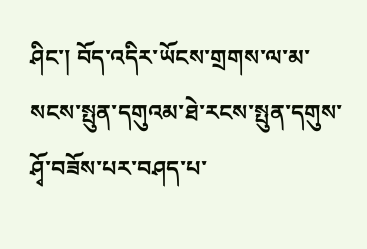ཤིང་། བོད་འདིར་ཡོངས་གྲགས་ལ་མ་སངས་སྤུན་དགུའམ་ཐེ་རངས་སྤུན་དགུས་ཤྭོ་བཟོས་པར་བཤད་པ་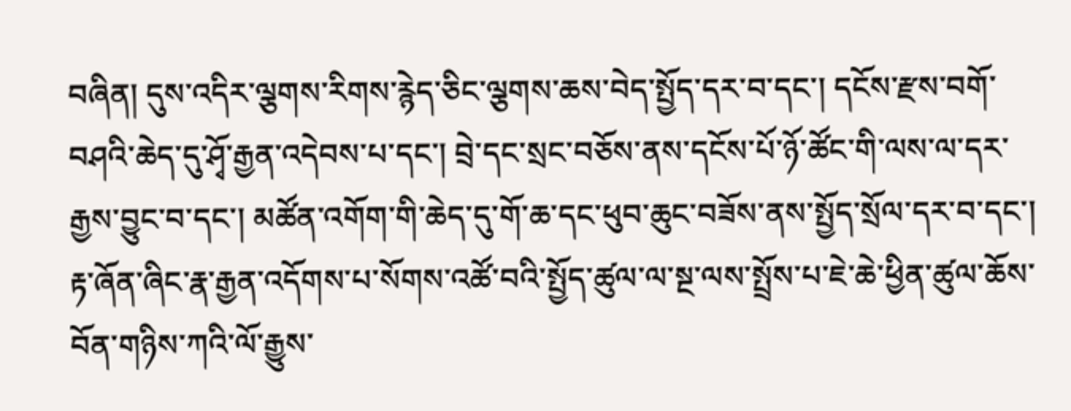བཞིན། དུས་འདིར་ལྕགས་རིགས་རྙེད་ཅིང་ལྕགས་ཆས་བེད་སྤྱོད་དར་བ་དང་། དངོས་རྫས་བགོ་བཤའི་ཆེད་དུ་ཤྭོ་རྒྱན་འདེབས་པ་དང་། བྲེ་དང་སྲང་བཅོས་ནས་དངོས་པོ་ཉོ་ཚོང་གི་ལས་ལ་དར་རྒྱས་བྱུང་བ་དང་། མཚོན་འགོག་གི་ཆེད་དུ་གོ་ཆ་དང་ཕུབ་ཆུང་བཟོས་ནས་སྤྱོད་སྲོལ་དར་བ་དང་། རྟ་ཞོན་ཞིང་རྣ་རྒྱན་འདོགས་པ་སོགས་འཚོ་བའི་སྤྱོད་ཚུལ་ལ་སྔ་ལས་སྤྲོས་པ་ཇེ་ཆེ་ཕྱིན་ཚུལ་ཆོས་བོན་གཉིས་ཀའི་ལོ་རྒྱུས་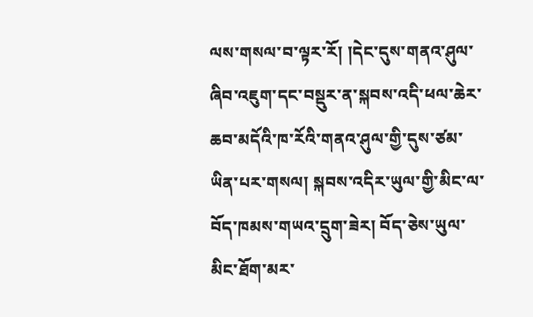ལས་གསལ་བ་ལྟར་རོ། །དེང་དུས་གནའ་ཤུལ་ཞིབ་འཇུག་དང་བསྡུར་ན་སྐབས་འདི་ཕལ་ཆེར་ཆབ་མདོའི་ཁ་རོའི་གནའ་ཤུལ་གྱི་དུས་ཙམ་ཡིན་པར་གསལ། སྐབས་འདིར་ཡུལ་གྱི་མིང་ལ་བོད་ཁམས་གཡའ་དྲུག་ཟེར། བོད་ཅེས་ཡུལ་མིང་ཐོག་མར་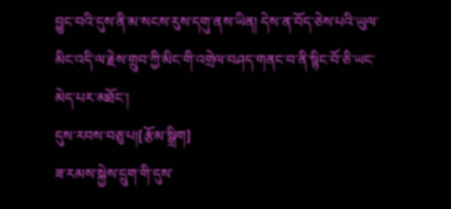བྱུང་བའི་དུས་ནི་མ་སངས་རུས་དགུ་ནས་ཡིན། དེས་ན་བོད་ཅེས་པའི་ཡུལ་མིང་འདི་ལ་རྗེས་གྲུབ་ཀྱི་མིང་གི་འགྲེལ་བཤད་གནང་བ་ནི་སྙིང་བོ་ཅི་ཡང་མེད་པར་མཐོང་།
དུས་རབས་བཅུ་པ།[རྩོམ་སྒྲིག]
ཟ་རམས་སྐྱེས་དྲུག་གི་དུས་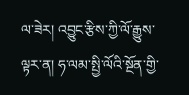ལ་ཟེར། འབྱུང་རྩིས་ཀྱི་ལོ་རྒྱུས་ལྟར་ན། ཧ་ལམ་སྤྱི་ལོའི་སྔོན་གྱི་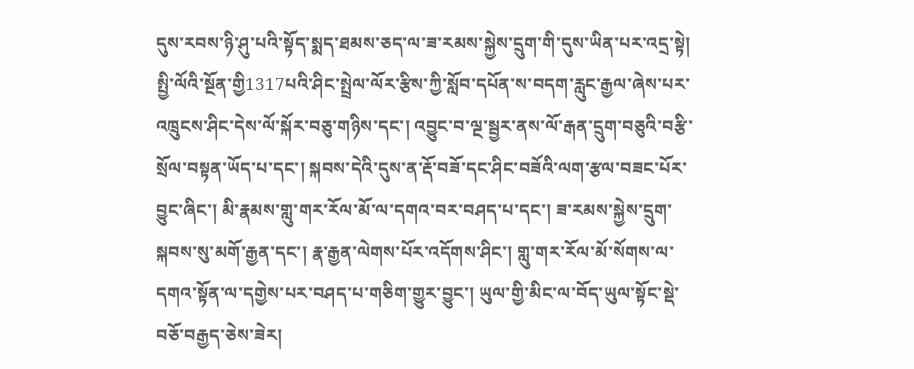དུས་རབས་ཉི་ཤུ་པའི་སྟོད་སྨད་ཐམས་ཅད་ལ་ཟ་རམས་སྐྱེས་དྲུག་གི་དུས་ཡིན་པར་འདྲ་སྟེ། སྤྱི་ལོའི་སྔོན་གྱི1317པའི་ཤིང་སྤྲེལ་ལོར་རྩིས་ཀྱི་སློབ་དཔོན་ས་བདག་རླུང་རྒྱལ་ཞེས་པར་འཁྲུངས་ཤིང་དེས་ལོ་སྐོར་བཅུ་གཉིས་དང་། འབྱུང་བ་ལྔ་སྦྱར་ནས་ལོ་རྒན་དྲུག་བཅུའི་བརྩི་སྲོལ་བསྟན་ཡོད་པ་དང་། སྐབས་དེའི་དུས་ན་རྡོ་བཟོ་དང་ཤིང་བཟོའི་ལག་རྩལ་བཟང་པོར་བྱུང་ཞིང་། མི་རྣམས་གླུ་གར་རོལ་མོ་ལ་དགའ་བར་བཤད་པ་དང་། ཟ་རམས་སྐྱེས་དྲུག་སྐབས་སུ་མགོ་རྒྱན་དང་། རྣ་རྒྱན་ལེགས་པོར་འདོགས་ཤིང་། གླུ་གར་རོལ་མོ་སོགས་ལ་དགའ་སྟོན་ལ་དགྱེས་པར་བཤད་པ་གཅིག་གྱུར་བྱུང་། ཡུལ་གྱི་མིང་ལ་བོད་ཡུལ་སྟོང་སྡེ་བཅོ་བརྒྱད་ཅེས་ཟེར།